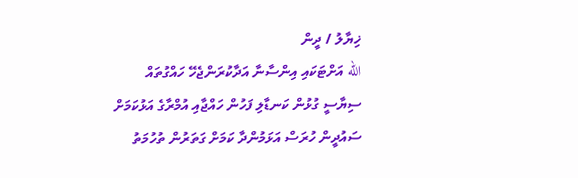ޚިޔާލު / ދީން
الله އަށްޓަކައި އިންސާނާ އަދާކުރަންޖެހޭ ހައްގުތައް
ސިޔާސީ ގުޅުން ކަނޑާލި ފަހުން ހައްޖާއި އުމްރާގެ އަޅުކަމަށް ސައުދީން ހުރަސް އަޅަމުންދާ ކަމަށް ގަތަރުން ތުހުމަތު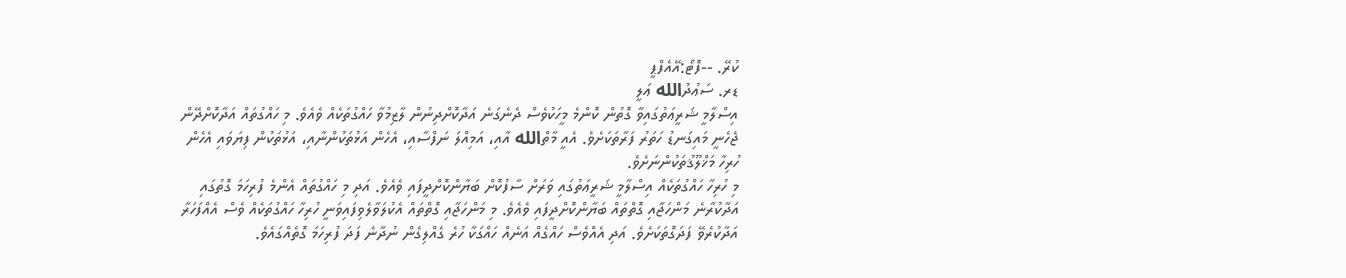ކުރޭ. --ފޮޓޯ:އޭއެފްޕީ
ޑރ. ސަޢުދުالله ޢަލީ
އިސްލާމީ ޝަރީޢަތުގައިވާ ގޮތުން ކޮންމެ މީހަކުވެސް ދެނެގަނެ އަދާކޮށްދިނުން ލާޒިމުވާ ހައްގުތަކެއް ވެއެވެ. މި ހައްގުތައް އަދާކޮށްދޭން ޖެހެނީ މައިގަނޑު ހަތަރު ފަރާތަކަށެވެ. އެއީ މާތްالله އާއި، އަމިއްލަ ނަފްސާއި، އެހެން އަޅުތަކުންނާއި، އަޅުތަކުން ފިޔަވައި އެހެން ހުރިހާ މަޚްލޫޤުތަކުންނަށެވެ.
މި ހުރިހާ ހައްގުތަކެއް އިސްލާމީ ޝަރީޢަތުގައި ވަރަށް ސާފުކޮށް ބަޔާންކޮށްދީފައި ވެއެވެ. އަދި މި ހައްގުތައް އެންމެ ފުރިހަމަ ގޮތުގައި އަދާކުރާނެ މަންހަޖާއި ގޮތްތައް ބަޔާންކޮށްދީފައި ވެއެވެ. މި މަންހަޖާއި ގޮތްތައް އެކުލަވާލެވިފައިވަނީ ހުރިހާ ހައްގުތަކެއް ވެސް އެއްފަހަރާ އަދާކުރެވޭ ފަދަގޮތަކަށެވެ. އަދި އެއްވެސް ހައްގެއް އަނެއް ހައްގަކާ ހުރެ ގެއްލިގެން ނުދާނެ ފަދަ ފުރިހަމަ ގޮތެއްގައެވެ.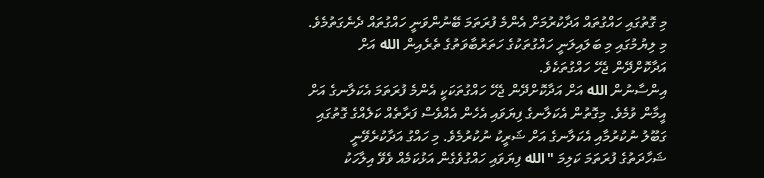މި ގޮތުގައި ހައްގުތައް އަދާކުރުމަށް އެންމެ ފުރަތަމަ ބޭނުންވަނީ ހައްގުތައް ދެނެގަތުމެވެ. މި ލިޔުމުގައި މި ބަލައިލަނީ ހައްގުތަކުގެ ހަތަރުބާވަތުގެ ތެރެއިން الله އަށް އަދާކޮށްދޭން ޖެހޭ ހައްގުތަކެވެ.
އިންސާނުން الله އަށް އަދާކޮށްދޭން ޖެހޭ ހައްގުތަކަކީ އެންމެ ފުރަތަމަ އެކަލާނގެ އަށް އީމާން ވުމެވެ. މިގޮތުން އެކަލާނގެ ފިޔަވައި އެހެން އެއްވެސް ފަރާތެއް ކަލެއްގެ ގޮތުގައި ގަބޫލު ނުކުރުމާއި އެކަލާނގެ އަށް ޝަރީކު ނުކުރުމެވެ. މި ހައްގު އަދާކުރެވޭނީ ޝަހާދަތުގެ ފުރަތަމަ ކަލިމަ "الله ފިޔަވައި ހައްގުވެގެން އަޅުކަމެއް ވެވޭ އިލާހަކު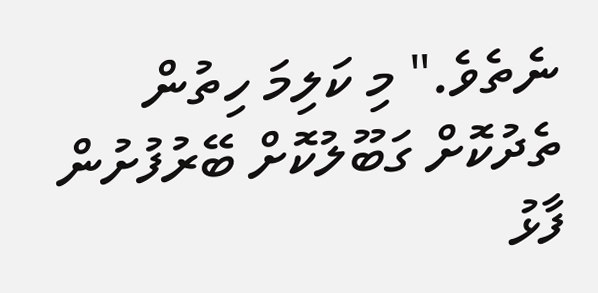ނެތެވެ." މި ކަލިމަ ހިތުން ތެދުކޮށް ގަބޫލުކޮށް ބޭރުފުށުން ފާޅު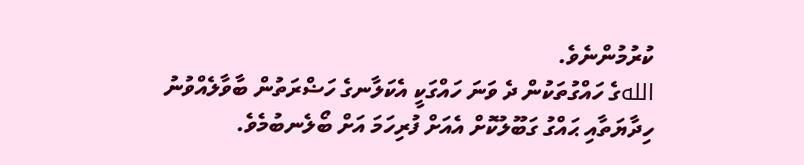ކުރުމުންނެވެ.
اللهގެ ހައްގުތަކުން ދެ ވަނަ ހައްގަކީ އެކަލާނގެ ހަޟްރަތުން ބާވާލެއްވުނު ހިދާޔަތާއި ޙައްގު ގަބޫލުކޮށް އެއަށް ފުރިހަމަ އަށް ބޯލެނބުމެވެ.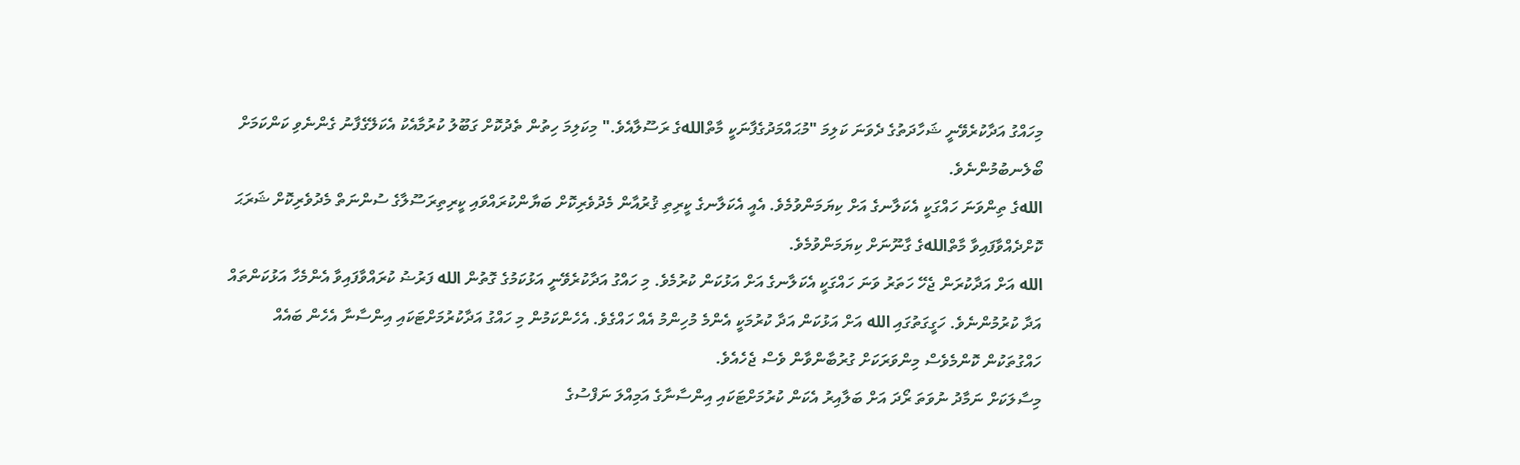މިހައްގު އަދާކުރެވޭނީ ޝަހާދަތުގެ ދެވަނަ ކަލިމަ "މުޙައްމަދުގެފާނަކީ މާތްاللهގެ ރަސޫލާއެވެ." މިކަލިމަ ހިތުން ތެދުކޮށް ގަބޫލު ކުރުމާއެކު އެކަލޭގެފާނު ގެންނެވި ކަންކަމަށް ބޯލެނބުމުންނެވެ.
اللهގެ ތިންވަނަ ހައްގަކީ އެކަލާނގެ އަށް ކިޔަމަންވުމެވެ. އެއީ އެކަލާނގެ ކީރިތި ޤުރުއާން މެދުވެރިކޮށް ބަޔާންކުރައްވައި ކީރިތިރަސޫލާގެ ސުންނަތް މެދުވެރިކޮށް ޝަރަޙަ ކޮށްދެއްވާފައިވާ މާތްاللهގެ ގާނޫނަށް ކިޔަމަންވުމެވެ.
الله އަށް އަދާކުރަން ޖެހޭ ހަތަރު ވަނަ ހައްގަކީ އެކަލާނގެ އަށް އަޅުކަން ކުރުމެވެ. މި ހައްގު އަދާކުރެވޭނީ އަޅުކަމުގެ ގޮތުން الله ފަރުޟު ކުރައްވާފައިވާ އެންމެހާ އަޅުކަންތައް އަދާ ކުރުމުންނެވެ. ހަގީގަތުގައި الله އަށް އަޅުކަން އަދާ ކުރުމަކީ އެންމެ މުހިންމު އެއް ހައްގެވެ. އެހެންކަމުން މި ހައްގު އަދާކުރުމަށްޓަކައި އިންސާނާ އެހެން ބައެއް ހައްގުތަކުން ކޮންމެވެސް މިންވަރަކަށް ގުރުބާންވާން ވެސް ޖެހެއެވެ.
މިސާލަކަށް ނަމާދު ނުވަތަ ރޯދަ އަށް ބަލާއިރު އެކަން ކުރުމަށްޓަކައި އިންސާނާގެ އަމިއްލަ ނަފްސުގެ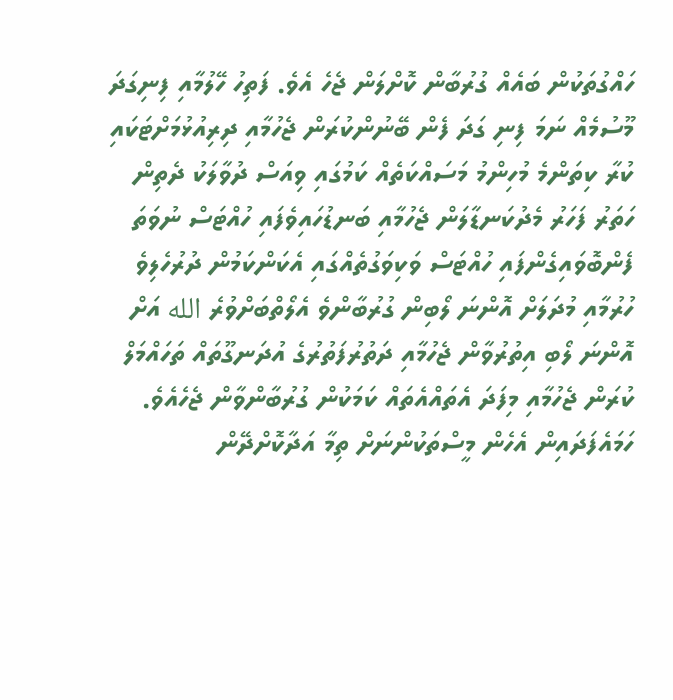ހައްގުތަކުން ބައެއް ގުރުބާން ކޮށްލަން ޖެހެ އެވެ. ފަތިހު ހޭލުމާއި ފިނިގަދަ މޫސުމެއް ނަމަ ފިނި ގަދަ ފެން ބޭނުންކުރަން ޖެހުމާއި ދިރިއުޅުމަށްޓަކައި ކުރާ ކިތަންމެ މުހިންމު މަސައްކަތެއް ކަމުގައި ވިއަސް ދުވާލަކު ދެތިން ހަތަރު ފަހަރު މެދުކަނޑާލަން ޖެހުމާއި ބަނޑުހައިވެފައި ހުއްޓަސް ނުވަތަ ފެންބޮވައިގެންފައި ހުއްޓަސް ވަކިވަގުތެއްގައި އެކަންކަމުން ދުރުހެލިވެ ހުރުމާއި މުދަލަށް އޮންނަ ލޯބިން ގުރުބާންވެ އެލޯތްބަށްވުރެ الله އަށް އޮންނަ ލޯބި އިތުރުވާން ޖެހުމާއި ދަތުރުފަތުރުގެ އުދަނގޫތައް ތަހައްމަލް ކުރަން ޖެހުމާއި މިފަދަ އެތައްއެތައް ކަމަކުން ގުރުބާންވާން ޖެހެއެވެ.
ހަމައެފަދައިން އެހެން މީސްތަކުންނަށް ތިމާ އަދާކޮށްދޭން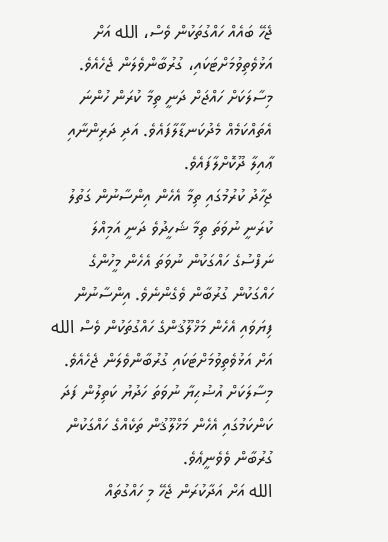ޖެހޭ ބައެއް ހައްގުތަކުން ވެސް، الله އަށް އަޅުވެތިވުމަށްޓަކައި، ގުރުބާންވެލަން ޖެހެއެވެ. މިސާލަކަށް ހައްޖަށް ދަނީ ތިމާ ކުރަން ހުންނަ އެތައްކަމެއް މެދުކަނޑާލާފައެވެ. އަދި ދަރިންނާއި ޢާއިލާ ދޫކޮށްލާފައެވެ.
ޖިހާދު ކުރުމުގައި ތިމާ އެހެން އިންސާނުން ގަތުލު ކުރަނީ ނުވަތަ ތިމާ ޝަހީދުވެ ދަނީ އަމިއްލަ ނަފްސުގެ ހައްގަކުން ނުވަތަ އެހެން މީހުންގެ ހައްގަކުން ގުރުބާން ވެގެންނެވެ. އިންސާނުން ފިޔަވައި އެހެން މަޚްލޫޤުންގެ ހައްގުތަކުން ވެސް الله އަށް އަޅުވެތިވުމަށްޓަކައި ގުރުބާންވެލަން ޖެހެއެވެ. މިސާލަކަށް އުޟުޙިޔާ ނުވަތަ ހަދުޔު ކަތިލުން ފަދަ ކަންކަމުގައި އެހެން މަޚްލޫޤުން ތަކެއްގެ ހައްގަކުން ގުރުބާން ވެވެނީޢެވެ.
الله އަށް އަދާކުރަން ޖެހޭ މި ހައްގުތައް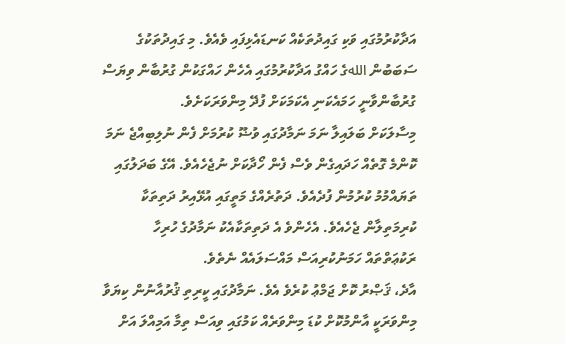އަދާކުރުމުގައި ވަކި ގައިދުތަކެއް ކަނޑައެޅިފައި ވެއެވެ. މި ގައިދުތަކުގެ ސަބަބުން اللهގެ ހައްގު އަދާކުރުމުގައި އެހެން ހައްގަކުން ގުރުބާން ވިޔަސް ގުރުބާންވާނީ ހަމައެކަނި އެކަމަކަށް ފުދޭ މިންވަރަކަށެވެ.
މިސާލަކަށް ބަލައިލާ ނަމަ ނަމާދުގައި ވުޟޫ ކުރުމަށް ފެން ނުލިބިއްޖެ ނަމަ ކޮންމެ ގޮތެއް ހަދައިގެން ވެސް ފެން ހޯދާކަށް ނުޖެހެއެވެ. އޭގެ ބަދަލުގައި ތަޔައްމުމު ކުރުމުން ފުދެއެވެ. ދަތުރެއްގެ މަތީގައި އުޅޭއިރު ދަތިތަކާ ކުރިމަތިލާން ޖެހެއެވެ. އެހެންވެ އެ ދަތިތަކާއެކު ނަމާދުގެ ހުރިހާ ރަކުޢަތްތައް ހަމަނުކުރިއަސް މައްސަލައެއް ނެތެވެ.
އާދެ، ޤަޞްރު ކޮށް ޖަމްޢު ކުރެވެ އެވެ. ނަމާދުގައި ކީރިތި ޤުރުއާނުން ކިޔަވާ މިންވަރަކީ އާންމުކޮށް ކުޑަ މިންވަރެއް ކަމުގައި ވިއަސް ތިމާ އަމިއްލަ އަށް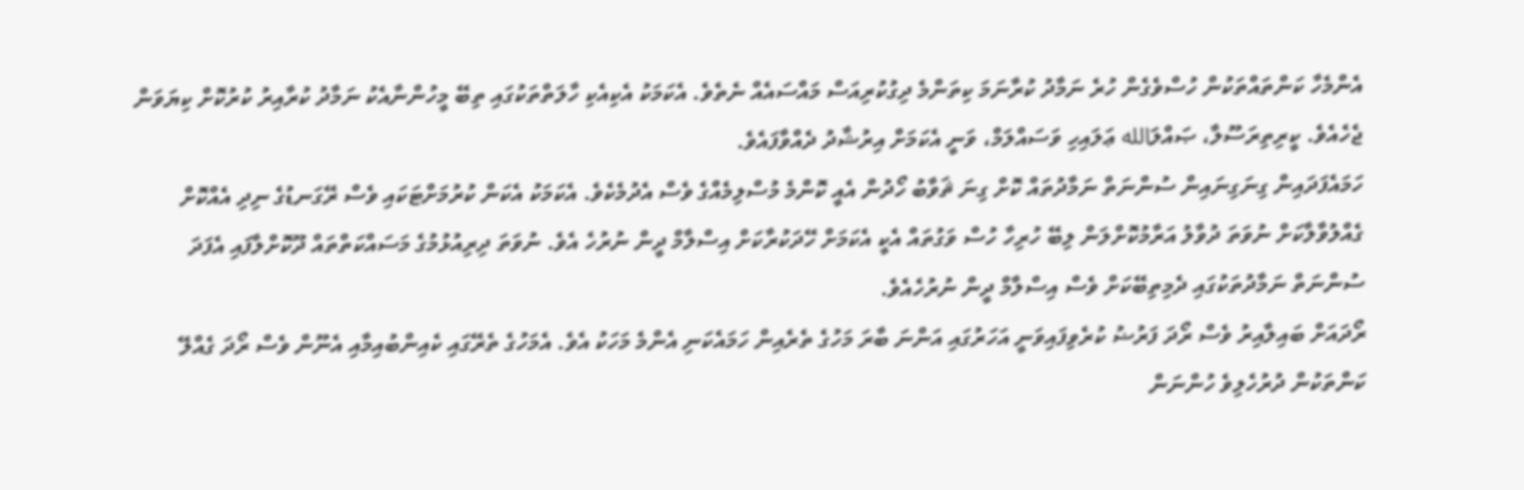އެންމެހާ ކަންތައްތަކުން ހުސްވެގެން ހުރެ ނަމާދު ކުރާނަމަ ކިތަންމެ ދިގުކުރިއަސް މައްސައެއް ނެތެވެ. އެކަމަކު އެކިއެކި ހާލަތްތަކުގައި ތިބޭ މީހުންނާއެކު ނަމާދު ކުރާއިރު ކުރުކޮށް ކިޔަވަން ޖެހެއެވެ. ކީރިތިރަސޫލާ، ޞައްލަالله ޢަލައިހި ވަސައްލަމް، ވަނީ އެކަމަށް އިރުޝާދު ދެއްވާފައެވެ.
ހަމައެފަދައިން ގިނަގިނައިން ސުންނަތް ނަމާދުތައް ކޮށް ގިނަ ޘަވާބު ހޯދުން އެއީ ކޮންމެ މުސްލިމެއްގެ ވެސް އެދުމެކެވެ. އެކަމަކު އެކަން ކުރުމަށްޓަކައި ވެސް ރޭގަނޑުގެ ނިދި އެއްކޮށް ގެއްލުވާލާކަށް ނުވަތަ ދުވާލު އަރާމުކޮށްލަން ލިބޭ ހުރިހާ ހުސް ވަގުތައް އެކީ އެކަމަށް ހޭދަކުރާކަށް އިސްލާމް ދީން ނުރުހެ އެވެ. ނުވަތަ ދިރިއުޅުމުގެ މަސައްކަތްތައް ދޫކޮށްލާފައި އެފަދަ ސުންނަތް ނަމާދުތަކުގައި ދެމިތިބޭކަށް ވެސް އިސްލާމް ދީން ނުރުހެއެވެ.
ރޯދައަށް ބައިލާއިރު ވެސް ރޯދަ ފަރުޟު ކުރެވިފައިވަނީ އަހަރުގައި އަންނަ ބާރަ މަހުގެ ތެރެއިން ހަމައެކަނި އެންމެ މަހަކު އެވެ. އެމަހުގެ ތެރޭގައި ކެއިންބުއިމާއި އެނޫން ވެސް ރޯދަ ގެއްލޭ ކަންތަކުން ދުރުހެލިވެ ހުންނަން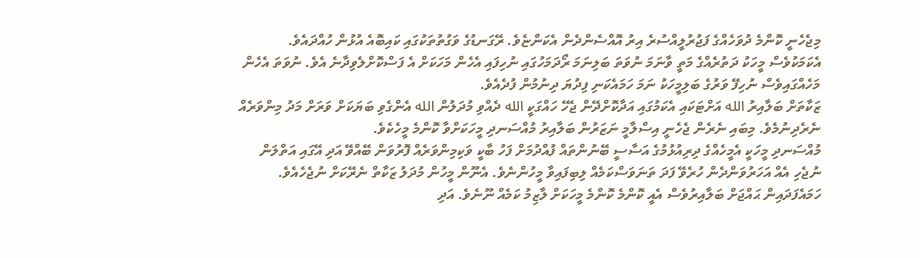މިޖެހެނީ ކޮންމެ ދުވަހެއްގެ ފަޖުރުލީއްސުރެ އިރު އޮއްސެންދެން އެކަންޏެވެ. ރޭގަނޑުގެ ވަގުތުތަކުގައި ކައިބޮއެ އުޅުން ހުއްދައެވެ.
އެކަމަކުވެސް މީހަކު ދަތުރެއްގެ މަތީ ވާނަމަ ނުވަތަ ބަލިނަމަ ރޯދަމަހުގައި ނުހިފައި އެހެން މަހަކަށް އެ ފަސްކޮށްލެވިދާނެ އެވެ. ނުވަތަ އެހެން މަހެއްގައިވެސް ނުހިފޭ ވަރުގެ ބަލިމީހަކު ނަމަ ހަމައެކަނި ފިދުޔަ ދިނުމުން ފުދެއެވެ.
ޒަކާތަށް ބަލާއިރު الله އަށްޓަކައި އެކަމުގައި އަދާކޮށްދޭން ޖެހޭ ހައްގަކީ الله ދެއްވި މުދަލުން الله އެންގެވި ބަޔަކަށް ވަރަށް މަދު މިންވަރެއް ނެރެދިނުމެވެ. މިބައި ނެރެން ޖެހެނީ އިސްލާމީ ނަޒަރުން ބަލާއިރު މުއްސަނދި މީހަކަށްވާ ކޮންމެ މީހެކެވެ.
މުއްސަނދި މީހަކީ އެމީހެއްގެ ދިރިއުޅުމުގެ އަސާސީ ބޭނުންތައް ފުއްދުމަށް ފަހު ބާކީ ވަކިމިންވަރެއް ފޮރުވަން ބޭއްވޭ އަދި އޭގައި އަތްލަން ނުޖެހި އެއް އަހަރުވަންދެން ހުރެވޭ ފަދަ ތަނަވަސްކަމެއް ލިބިފައިވާ މީހުންނެވެ. އެނޫން މީހުން މުދަލު ޒަކާތް ނެރޭކަށް ނުޖެހެއެވެ.
ހަމައެފަދައިން ޙައްޖަށް ބަލާއިރުވެސް އެއީ ކޮންމެ ކޮންމެ މީހަކަށް ލާޒިމު ކަމެއް ނޫނެވެ. އަދި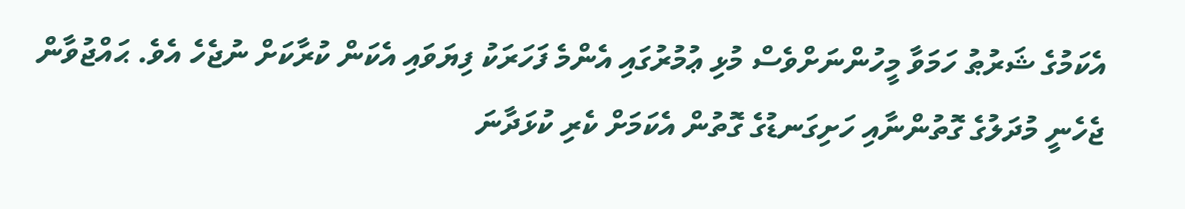އެކަމުގެ ޝަރުޠު ހަމަވާ މީހުންނަށްވެސް މުޅި ޢުމުރުގައި އެންމެ ފަހަރަކު ފިޔަވައި އެކަން ކުރާކަށް ނުޖެހެ އެވެ. ޙައްޖުވާން ޖެހެނީ މުދަލުގެ ގޮތުންނާއި ހަށިގަނޑުގެ ގޮތުން އެކަމަށް ކެރި ކުޅަދާނަ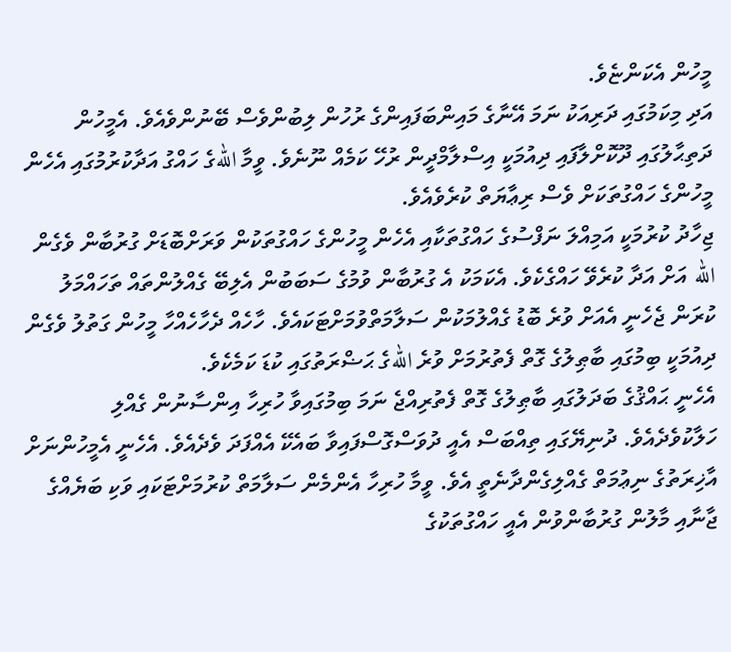މީހުން އެކަންޏެވެ.
އަދި މިކަމުގައި ދަރިއަކު ނަމަ އޭނާގެ މައިންބަފައިންގެ ރުހުން ލިބުންވެސް ބޭނުންވެއެވެ. އެމީހުން ދަތިޙާލުގައި ދޫކޮށްލާފައި ދިއުމަކީ އިސްލާމްދީން ރުހޭ ކަމެއް ނޫނެވެ. ވީމާ اللهގެ ހައްގު އަދާކުރުމުގައި އެހެން މީހުންގެ ހައްގުތަކަށް ވެސް ރިޢާޔަތް ކުރެވެއެވެ.
ޖިހާދު ކުރުމަކީ އަމިއްލަ ނަފްސުގެ ހައްގުތަކާއި އެހެން މީހުންގެ ހައްގުތަކުން ވަރަށްބޮޑަށް ގުރުބާން ވެގެން الله އަށް އަދާ ކުރެވޭ ހައްގެކެވެ. އެކަމަކު އެ ގުރުބާން ވުމުގެ ސަބަބުން އެލިބޭ ގެއްލުންތައް ތަހައްމަލު ކުރަން ޖެހެނީ އެއަށް ވުރެ ބޮޑު ގެއްލުމަކުން ސަލާމަތްވުމަށްޓަކައެވެ. ހާހެއް ދެހާހެއްހާ މީހުން ގަތުލު ވެގެން ދިއުމަކީ ބިމުގައި ބާޠިލުގެ ގޮތް ފެތުރުމަށް ވުރެ اللهގެ ޙަޟްރަތުގައި ކުޑަ ކަމެކެވެ.
އެހެނީ ޙައްޤުގެ ބަދަލުގައި ބާޠިލުގެ ގޮތް ފެތުރިއްޖެ ނަމަ ބިމުގައިވާ ހުރިހާ އިންސާނުން ގެއްލި ހަލާކުވެދެއެވެ. ދުނިޔޭގައި ތިއްބަސް އެއީ ދުވަސްގޮސްފައިވާ ބައެކޭ އެއްފަދަ ވެދެއެވެ. އެހެނީ އެމީހުންނަށް އާޚިރަތުގެ ނިޢުމަތް ގެއްލިގެންދާނެތީ އެވެ. ވީމާ ހުރިހާ އެންމެން ސަލާމަތް ކުރުމަށްޓަކައި ވަކި ބަޔެއްގެ ޖާނާއި މާލުން ގުރުބާންވުން އެއީ ހައްގުތަކުގެ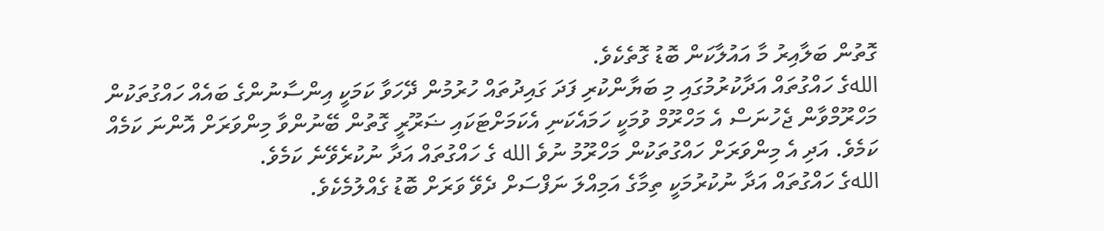ގޮތުން ބަލާއިރު މާ އައުލާކަން ބޮޑު ގޮތެކެވެ.
اللهގެ ހައްގުތައް އަދާކުރުމުގައި މި ބަޔާންކުރި ފަދަ ގައިދުތައް ހުރުމުން ދޭހަވާ ކަމަކީ އިންސާނުންގެ ބައެއް ހައްގުތަކުން މަހްރޫމްވާން ޖެހުނަސް އެ މަހްރޫމް ވުމަކީ ހަމައެކަނި އެކަމަށްޓަކައި ޟަރޫރީ ގޮތުން ބޭނުންވާ މިންވަރަށް އޮންނަ ކަމެއް ކަމެވެ. އަދި އެ މިންވަރަށް ހައްގުތަކުން މަހްރޫމު ނުވެ الله ގެ ހައްގުތައް އަދާ ނުކުރެވޭނެ ކަމެވެ.
اللهގެ ހައްގުތައް އަދާ ނުކުރުމަކީ ތިމާގެ އަމިއްލަ ނަފްސަށް ދެވޭ ވަރަށް ބޮޑު ގެއްލުމެކެވެ.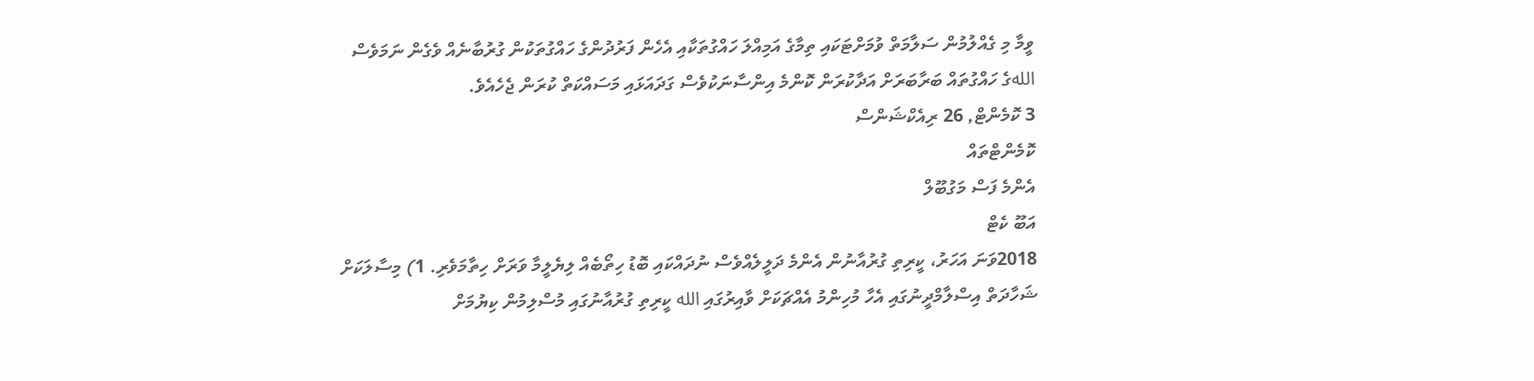ވީމާ މި ގެއްލުމުން ސަލާމަތް ވުމަށްޓަކައި ތިމާގެ އަމިއްލަ ހައްގުތަކާއި އެހެން ފަރުދުންގެ ހައްގުތަކުން ގުރުބާނެއް ވެގެން ނަމަވެސް اللهގެ ހައްގުތައް ބަރާބަރަށް އަދާކުރަން ކޮންމެ އިންސާނަކުވެސް ގަދައަޅައި މަސައްކަތް ކުރަން ޖެހެއެވެ.
3 ކޮމެންޓް, 26 ރިއެކްޝަންސް
ކޮމެންޓްތައް
އެންމެ ފަސް މަގުބޫލް
އަބޫ ކެޓް
2018ވަނަ އަހަރު، ކީރިތި ގުރުއާނުން އެންމެ ދަލީލެއްވެސް ނުދައްކައި ބޮޑު ހިތޯބެއް ލިޔެލީމާ ވަރަށް ހިތާމަވެރި. 1) މިސާލަކަށް ޝަހާދަތް އިސްލާމްދީނުގައި އެހާ މުހިންމު އެއްޗަކަށް ވާއިރުގައި الله ކީރިތި ގުރުއާނުގައި މުސްލިމުން ކިޔުމަށް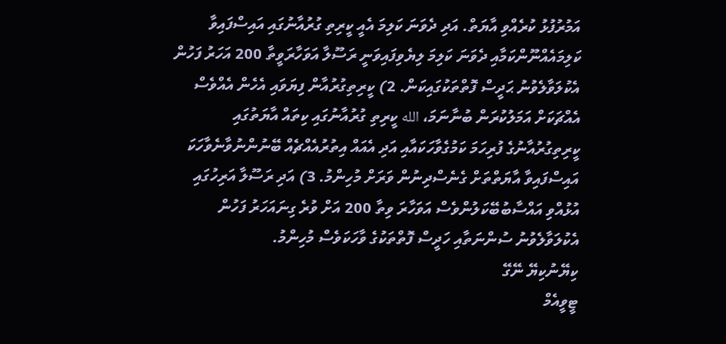އަމުރުފުޅު ކުރެއްވި އާޔަތް. އަދި ދެވަނަ ކަލިމަ އެއީ ކީރިތި ގުރުއާނުގައި އައިސްފައިވާ ކަލިމައެއްނޫންކަމާއި ދެވަނަ ކަލިމަ ލިޔެވިފައިވަނީ ރަސޫލާ އަވަހާރަވީތާ 200 އަހަރު ފަހުން އެކުލަވާލެވުނު ޙަދީސް ފޮތްތަކުގައިކަން. 2) ކީރިތިގުރުއާން ފިޔަވައި އެހެން އެއްވެސް އެއްޗަކަށް އަމަލުކުރަން ބުނާނަމަ، الله ކީރިތި ގުރުއާނުގައި ކިތައް އާޔަތުގައި ކީރިތިގުރުއާނުގެ ފުރިހަމަ ކަމުގެވާހަކައާއި އަދި އެއައް އިތުރުއެއްޗެއް ބޭނުންނުވާނެވާހަކަ އައިސްފައިވާ އާޔަތްތަށް ގެނެސްދިނުން ވަރަށް މުހިންމު. 3) އަދި ރަސޫލާ އަރިހުގައި އުޅުއްވި އައްސާބުބޭކަލުންވެސް އަވަހާރަ ވިތާ 200 އަށް ވުރެ ގިނައަހަރު ފަހުން އެކުލަވާލެވުނު ސުންނަތާއި ހަދީސް ފޮތްތަކުގެ ވާހަކަވެސް މުހިންމު.
ކިޔޭނުކިޔޭ ނޭގޭ
ޓީވީއެމް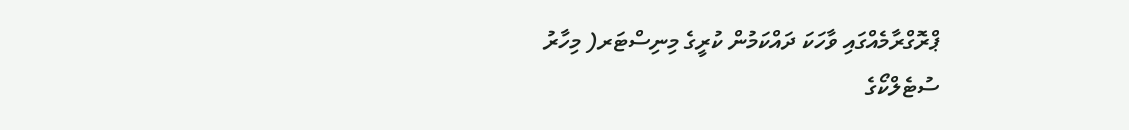ޕްރޮގްރާމެއްގައި ވާހަކަ ދައްކަމުން ކުރީގެ މިނިސްޓަރ( މިހާރު ސުޓެލްކޯގެ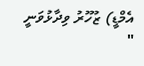އެމްޑީ) ޒުހޫރު ވިދާޅުވަނީ "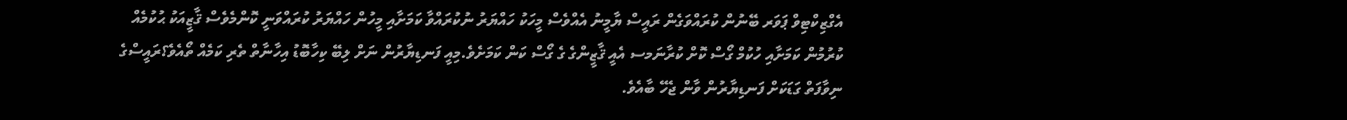އެގްޒިކްޓިވް ޕަވަރ ބޭނުން ކުރައްވަގެން ރައީސް ޔާމީނު އެއްވެސް މީހަކު ހައްޔަރު ނުކުރައްވާ ކަމަށާއި މީހުން ހައްޔަރު ކުރައްވަނީ ކޮންމެވެސް ޤާޒީއަކު ޙުކުމެއް ކުރުމުން ކަމަށާއި ހުކުމް ގޯސް ކޮށް ކުރާނަމސ އެއީ ޤާޒީންގެ ގެ ގޯސް ކަން ކަމަށެވެ.މިއީ ފަނޑިޔާރުން ނަށް ލިބޭ ކިހާބޮޑު އިހާނާތް ތެރި ކަމެއް ތޯއެވެ؟ރައީސްގެ ނިވާފަތް ގަޑަކަށް ފަނޑިޔާރުން ވާން ޖެހޭ ބާއެވެ.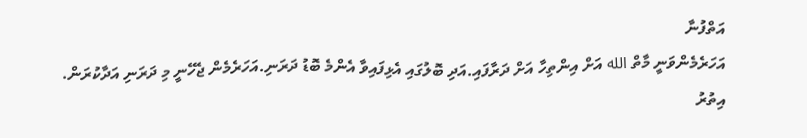އަތްފުނާ
އަހަރެމެންވަނީ މާތް الله އަށް އިންތިހާ އަށް ދަރާފައި.އަދި ބޮލުގައި އެޅިފައިވާ އެންމެ ބޮޑު ދަރަނި.އަހަރެމެން ޖެހޭނީ މި ދަރަނި އަދާކުރަން.
އިތުރު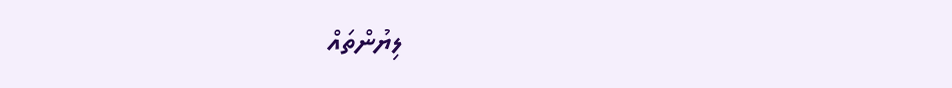ލިޔުންތައް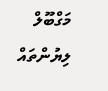މަގްބޫލް ލިޔުންތައް